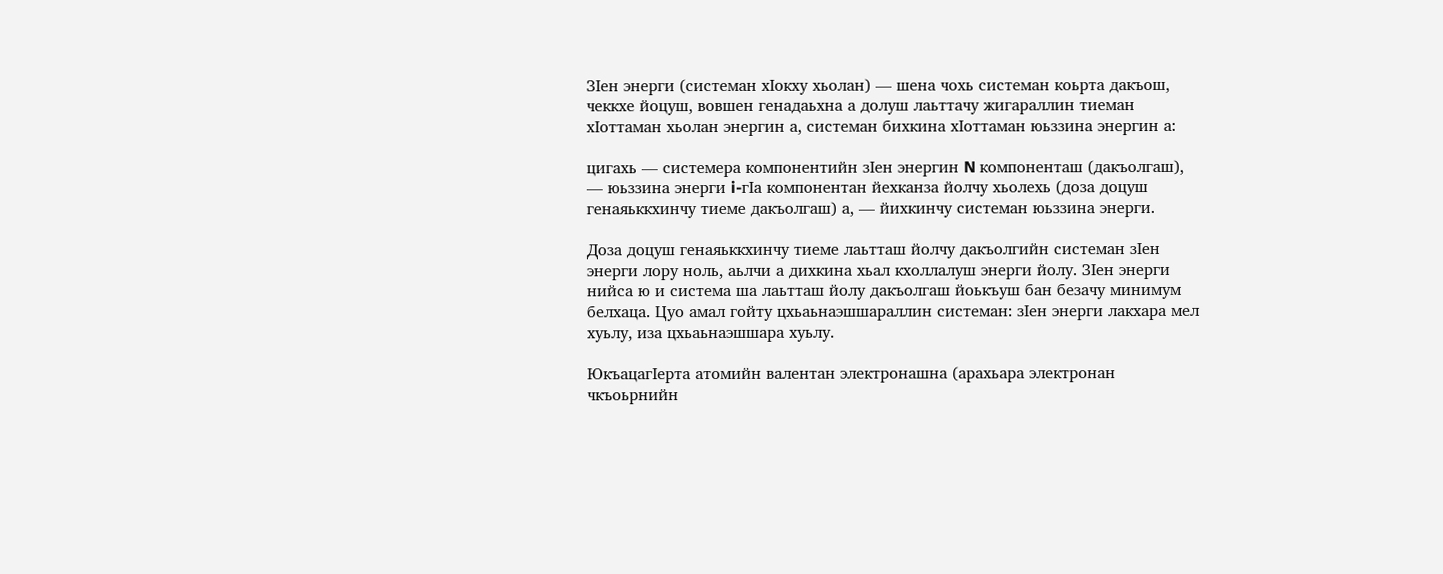ЗӀен энерги (системан хӀокху хьолан) — шена чохь системан коьрта дакъош, чеккхе йоцуш, вовшен генадаьхна а долуш лаьттачу жигараллин тиеман хӀоттаман хьолан энергин а, системан бихкина хӀоттаман юьззина энергин а:

цигахь — системера компонентийн зӀен энергин N компоненташ (дакъолгаш), — юьззина энерги i-гӀа компонентан йехканза йолчу хьолехь (доза доцуш генаяьккхинчу тиеме дакъолгаш) а, — йихкинчу системан юьззина энерги.

Доза доцуш генаяьккхинчу тиеме лаьтташ йолчу дакъолгийн системан зӀен энерги лору ноль, аьлчи а дихкина хьал кхоллалуш энерги йолу. ЗӀен энерги нийса ю и система ша лаьтташ йолу дакъолгаш йоькъуш бан безачу минимум белхаца. Цуо амал гойту цхьаьнаэшшараллин системан: зӀен энерги лакхара мел хуьлу, иза цхьаьнаэшшара хуьлу.

ЮкъацагӀерта атомийн валентан электронашна (арахьара электронан чкъоьрнийн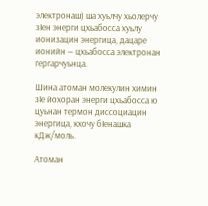электронаш) ша хуьлчу хьолерчу зӀен энерги цхьабосса хуьлу ионизацин энергица, дацаре ионийн — цхьабосса электронан гергарчуьнца.

Шина атоман молекулин химин зӀе йохоран энерги цхьабосса ю цуьнан термон диссоциацин энергица, кхочу бӀенашка кДж/моль.

Атоман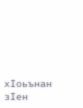хӀоьънан зӀен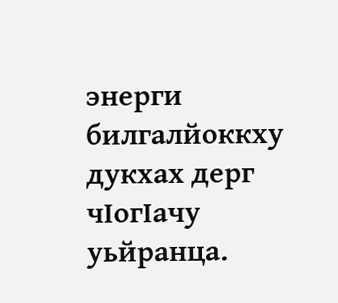энерги билгалйоккху дукхах дерг чӀогӀачу уьйранца.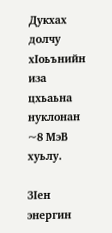Дукхах долчу хӀоьънийн иза цхьаьна нуклонан ~8 МэВ хуьлу.

ЗӀен энергин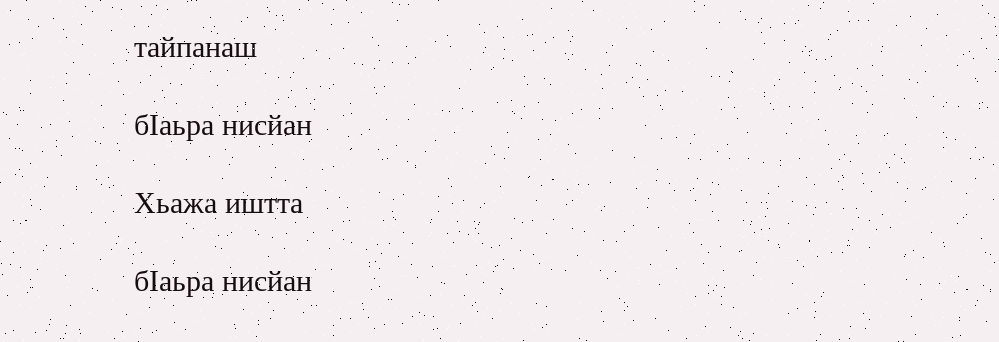тайпанаш

бӀаьра нисйан

Хьажа иштта

бӀаьра нисйан